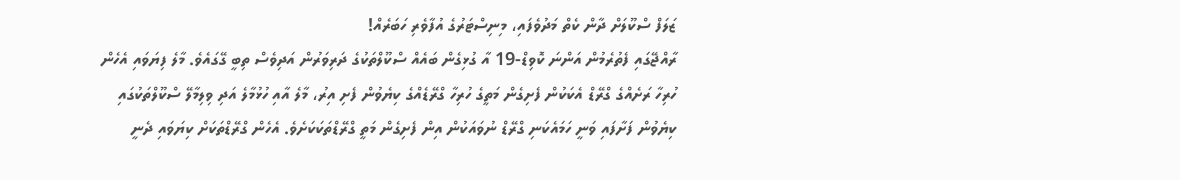ޒަލަފް ސްކޫލަށް ދާން ކެތް މަދުވެފައި، މިނިސްޓަރުގެ އުފާވެރި ހަބަރެއް!
ރާއްޖޭގައި ފެތުރެމުން އަންނަ ކޮވިޑް-19 އާ ގުޅިގެން ބައެއް ސްކޫލްތަކުގެ ދަރިވަރުން އަދިވެސް ތިބީ ގޭގައެވެ. މާލެ ފިޔަވައި އެހެން ހުރިހާ ރަށެއްގެ ގްރޭޑް އެކަކުން ފެށިގެން މަތީގެ ހުރިހާ ގްރޭޑެއްގެ ކިޔެވުން ފެށި އިރު، މާލެ އާއި ހުޅުމާލެ އަދި ވިލިމާލޭ ސްކޫލްތަކުގައި ކިޔެވުން ފަށާފައި ވަނީ ހަމައެކަނި ގްރޭޑް ނުވައަކުން އިން ފެށިގެން މަތީ ގްރޭޑްތަކަކަށެވެ. އެހެން ގްރޭޑްތަކަށް ކިޔަވައި ދެނީ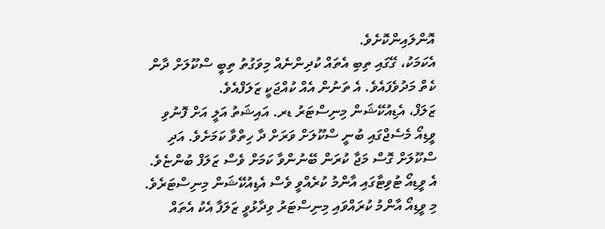އޮންލައިންކޮށެވެ.
އެކަމަކު، ގޭގައި ތިބި އެތައް ކުދިންނެއް މިވަގުތު ތިބީ ސްކޫލަށް ދާން ކެތް މަދުވެފައެވެ. އެ ތަނުން އެއް ކުއްޖަކީ ޒަލަފްއެވެ.
ޒަލަފް، އެޑިއުކޭޝަން މިނިސްޓަރު ޑރ. އައިޝަތު އަލީ އަށް ފޮނުވި ވީޑިއޯ މެސެޖްގައި ބުނީ ސްކޫލަށް ވަރަށް ދާ ހިތްވާ ކަމަށެވެ. އަދި ސްކޫލަށް ގޮސް މަޖާ ކުރަން ބޭނުންވާ ކަމަށް ވެސް ޒަލަފް ބުންޏެވެ. އެ ވީޑިއޯ ޓުވިޓާގައި އާންމު ކުރެއްވީ ވެސް އެޑިއުކޭޝަން މިނިސްޓަރެވެ.
މި ވީޑިއޯ އާންމު ކުރައްވައި މިނިސްޓަރު ވިދާޅުވީ ޒަލަފާ އެކު އެތައް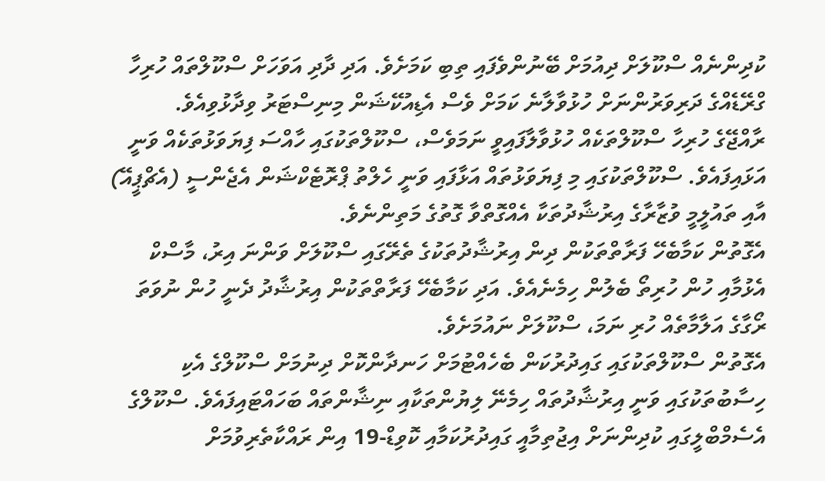ކުދިންނެއް ސްކޫލަށް ދިއުމަށް ބޭނުންވެފައި ތިބި ކަމަށެވެ. އަދި ދާދި އަވަހަށް ސްކޫލްތައް ހުރިހާ ގްރޭޑެއްގެ ދަރިވަރުންނަށް ހުޅުވާލާނެ ކަމަށް ވެސް އެޑިއުކޭޝަން މިނިސްޓަރު ވިދާޅުވިއެވެ.
ރާއްޖޭގެ ހުރިހާ ސްކޫލްތަކެއް ހުޅުވާލާފައިވީ ނަމަވެސް، ސްކޫލްތަކުގައި ހާއްސަ ފިޔަވަޅުތަކެއް ވަނީ އަޅައިފައެވެ. ސްކޫލްތަކުގައި މި ފިޔަވަޅުތައް އަޅާފައި ވަނީ ހެލްތު ޕްރޮޓެކްޝަން އެޖެންސީ (އެޗްޕީއޭ) އާއި ތައުލީމީ ވުޒާރާގެ އިރުޝާދުތަކާ އެއްގޮތްވާ ގޮތުގެ މަތިންނެވެ.
އެގޮތުން ކަމާބެހޭ ފަރާތްތަކުން ދިން އިރުޝާދުތަކުގެ ތެރޭގައި ސްކޫލަށް ވަންނަ އިރު، މާސްކް އެޅުމާއި ހުން ހުރިތޯ ބެލުން ހިމެނެއެވެ. އަދި ކަމާބެހޭ ފަރާތްތަކުން އިރުޝާދު ދެނީ ހުން ނުވަތަ ރޯގާގެ އަލާމާތެއް ހުރި ނަމަ، ސްކޫލަށް ނައުމަށެވެ.
އެގޮތުން ސްކޫލްތަކުގައި ގައިދުރުކަން ބެހެއްޓުމަށް ހަނދާންކޮށް ދިނުމަށް ސްކޫލްގެ އެކި ހިސާބުތަކުގައި ވަނީ އިރުޝާދުތައް ހިމެނޭ ލިޔުންތަކާއި ނިޝާންތައް ބަހައްޓައިފައެވެ. ސްކޫލްގެ އެސެމްބްލީގައި ކުދިންނަށް އިޖުތިމާއީ ގައިދުރުކަމާއި ކޮވިޑް-19 އިން ރައްކާތެރިވުމަށް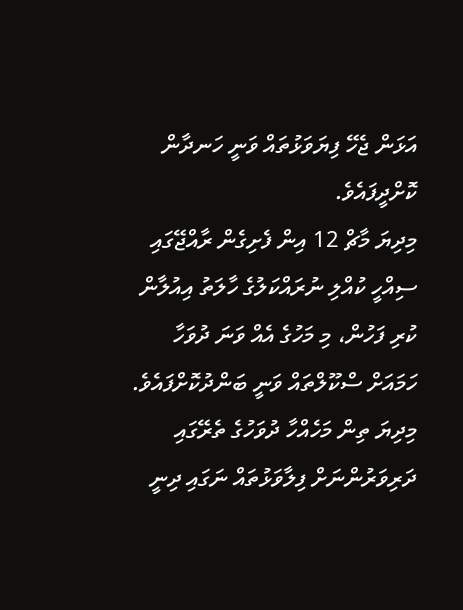އަޅަން ޖެހޭ ފިޔަވަޅުތައް ވަނީ ހަނދާން ކޮށްދީފައެވެ.
މިދިޔަ މާޗް 12 އިން ފެށިގެން ރާއްޖޭގައި ސިއްހީ ކުއްލި ނުރައްކަލުގެ ހާލަތު އިއުލާން ކުރި ފަހުން، މި މަހުގެ އެއް ވަނަ ދުވަހާ ހަމައަށް ސްކޫލްތައް ވަނީ ބަންދުކޮށްފައެވެ. މިދިޔަ ތިން މަހެއްހާ ދުވަހުގެ ތެރޭގައި ދަރިވަރުންނަށް ފިލާވަޅުތައް ނަގައި ދިނީ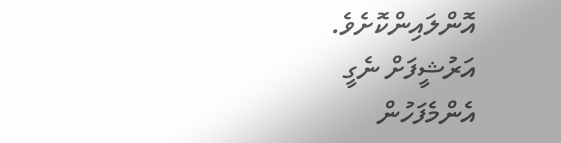އޮންލައިންކޮށެވެ.
އަރުޝީފަށް ނެގީ
އެންމެފަހުން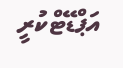އަޕްޑޭޓްކުރީ